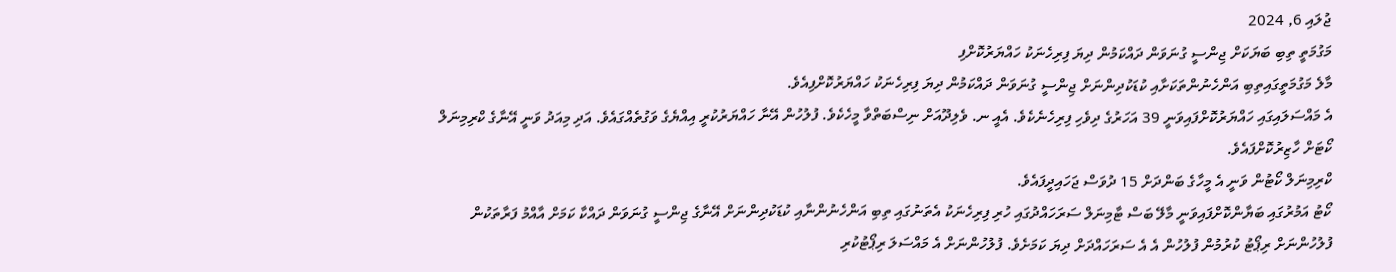ޖުލައި 6, 2024
މަގުމަތީ ތިބި ބަޔަކަށް ޖިންސީ ގުނަވަން ދައްކަމުން ދިޔަ ފިރިހެނަކު ހައްޔަރުކޮށްފި
މާލެ މަގުމަތީގައިތިބި އަންހެނުންތަކަށާއި ކުޑަކުދިންނަށް ޖިންސީ ގުނަވަން ދައްކަމުން ދިޔަ ފިރިހެނަކު ހައްޔަރުކޮށްފިއެވެ.
އެ މައްސަލައިގައި ހައްޔަރުކޮށްފައިވަނީ 39 އަހަރުގެ ދިވެހި ފިރިހެނެކެވެ. އެއީ ނ. ވެލިދޫއަށް ނިސްބަތްވާ މީހެކެވެ. ފުލުހުން އޭނާ ހައްޔަރުކުރީ އިއްޔެގެ ވަގުތެއްގައެވެ. އަދި މިއަދު ވަނީ އޭނާގެ ކްރިމިނަލް ކޯޓަށް ހާޒިރުކޮށްފައެވެ.
ކްރިމިނަލް ކޯޓުން ވަނީ އެ މީހާގެ ބަންދަށް 15 ދުވަސް ޖަހައިދީފައެވެ.
ކޯޓު އަމުރުގައި ބަޔާންކޮށްފައިވަނީ މާލޭ ބަސް ޓާމިނަލް ސަރަހައްދުގައި ހުރި ފިރިހެނަކު އެތަނުގައި ތިބި އަންހެނުންނާއި ކުޑަކުދިންނަށް އޭނާގެ ޖިންސީ ގުނަވަން ދައްކާ ކަމަށް އާއްމު ފަރާތަކުން ފުލުހުންނަށް ރިޕޯޓު ކުރުމުން ފުލުހުން އެ އެ ސަރަހައްދަށް ދިޔަ ކަމަށެވެ. ފުލުހުންނަށް އެ މައްސަލަ ރިޕޯޓުކުރި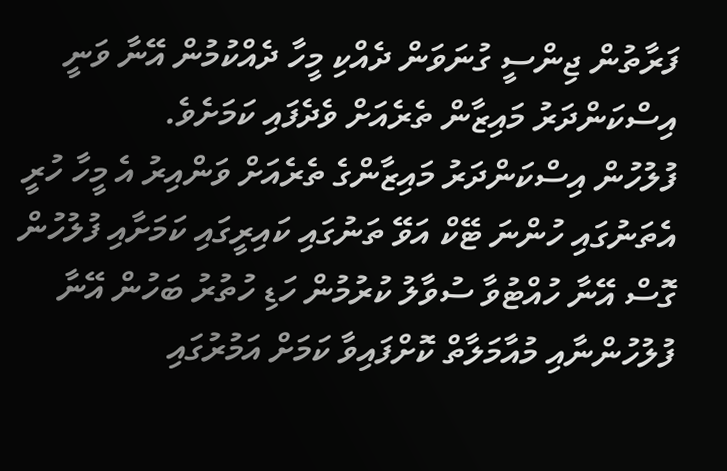ފަރާތުން ޖިންސީ ގުނަވަން ދެއްކި މީހާ ދެއްކުމުން އޭނާ ވަނީ އިސްކަންދަރު މައިޒާން ތެރެއަށް ވެދެފައި ކަމަށެވެ.
ފުލުހުން އިސްކަންދަރު މައިޒާންގެ ތެރެއަށް ވަންއިރު އެ މީހާ ހުރީ އެތަނުގައި ހުންނަ ޓޭކް އަވޭ ތަނުގައި ކައިރީގައި ކަމަށާއި ފުލުހުން ގޮސް އޭނާ ހުއްޓުވާ ސުވާލު ކުރުމުން ހަޑި ހުތުރު ބަހުން އޭނާ ފުލުހުންނާއި މުއާމަލާތް ކޮށްފައިވާ ކަމަށް އަމުރުގައި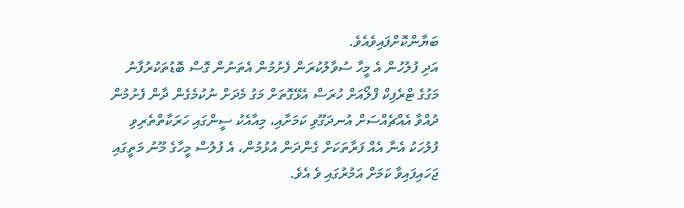ބަޔާންކޮށްފައިވެއެވެ.
އަދި ފުލުހުން އެ މީހާ ސުވާލުކުރަން ފެށުމުން އެތަނުން ގޮސް ބޮޑުތަކުރުފާނު މަގުގެ ޓްރެފިކް ފްލޯއަށް ހުރަސް އެޅޭގޮތަށް މަގު މެދަށް ނުކުމެގެން ދާން ފެށުމުން ދުއްވާ އެއްޗެއްސަށް އުނދަގޫވި ކަމަށާއި، މިއާއެކު ސީންގައި ހަރަކާތްތެރިވި ފުލުހަކު އެނާ އެއް ފަރާތަކަށް ގެންދަން އުޅުމުން، އެ ފުލުސް މީހާގެ މޫނު މަތީގައި ޖަހައިފައިވާ ކަމަށް އަމުރުގައި ވެ އެވެ.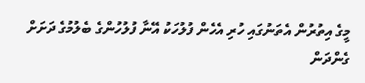މީގެ އިތުރުން އެތަނުގައި ހުރި އެހެން ފުލުހަކު އޭނާ ފުލުހުންގެ ބެލުމުގެ ދަށަށް ގެންދަން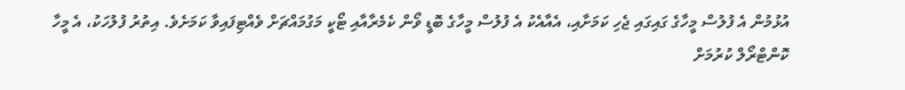އުޅުމުން އެ ފުލުސް މީހާގެ ގައިގައި ޖެހި ކަމަށާއި، އެއާއެކު އެ ފުލުސް މީހާގެ ބޮޑީ ވޯން ކެމެރާއާއި ޓޯކީ މަގުމައްޗަށް ވެއްޓިފައިވާ ކަމަށެވެ. އިތުރު ފުލުހަކު، އެ މީހާ ކޮންޓްރޯލް ކުރުމަށް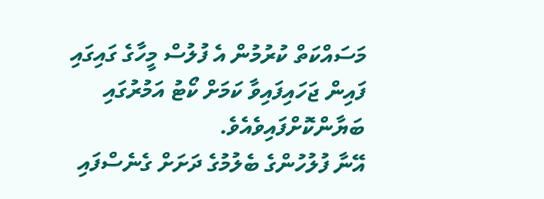މަސައްކަތް ކުރުމުން އެ ފުލުސް މީހާގެ ގައިގައި ފައިން ޖަހައިފައިވާ ކަމަށް ކޯޓު އަމުރުގައި ބަޔާންކޮށްފައިވެއެވެ.
އޭނާ ފުލުހުންގެ ބެލުމުގެ ދަށަށް ގެނެސްފައި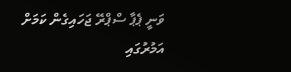ވަނީ ޕެޕާ ސްޕްރޭ ޖަހައިގެން ކަމަށް އަމުރުގައި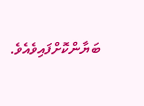ބަޔާންކޮށްފައިވެއެވެ.